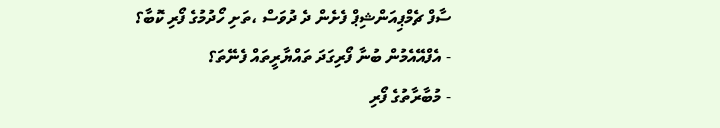ސާފް ޗެމްޕިއަންޝިޕް ފެށެން ދެ ދުވަސް ،ތަށި ހޯދުމުގެ ފޯރި ކޮބާ؟
- އެފްއޭއެމުން ބުނާ ފޯރިގަދަ ތައްޔާރީތައް ފެނޭތަ؟
- މުބާރާތުގެ ފޯރި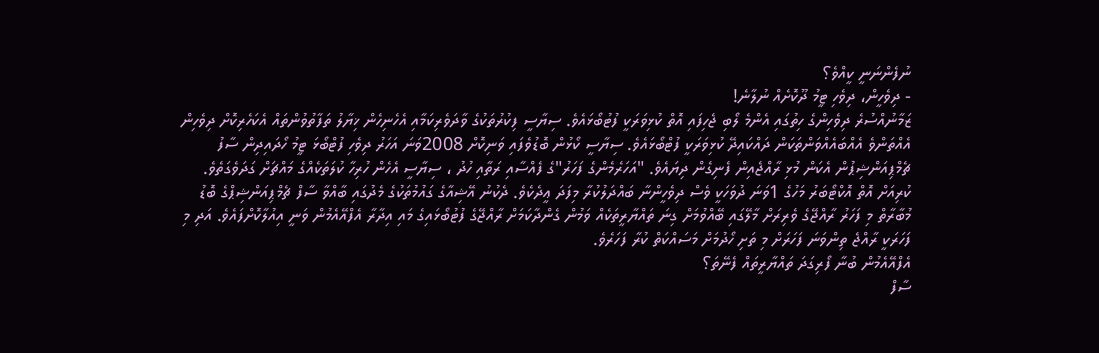ނުފެންނަނީ ކީއްވެ؟
- ދިވެހީން، ދިވެހި ޓީމު ދޫކޮށެއް ނުލާނެ!
ޒަމާނުއްސުރެ ދިވެހިންގެ ހިތުގައި އެންމެ ލޯބި ޖެހިފައި އޮތް ކުޅިވަރަކީ ފުޓުބޯޅައެވެ. ސިޔާސީ ފިކުރުތަކުގެ ވާދަވެރިކަމާއި އެހެނިހެން ޚިޔާލު ތަފާތުވުންތައް އެކަހެރިކޮށް ދިވެހިން އެއްތަންވެ އެއްބައެއްވަންތަކަން ދައްކައިދޭ ކުޅިވަރަކީ ފުޓްބޯޅައެވެ. ސިޔާސީ ކޯޅުން ބޮޑުވެފައި ވަނިކޮށް 2008ވަނަ އަހަރު ދިވެހި ފުޓްބޯޅަ ޓީމު ހޯދައިދިން ސާފު ޗެމްޕިއަންޝިޕުން އެކަން މުޅި ރާއްޖެއިން ފެނިގެން ދިޔައެވެ. "އަހަރެމެންގެ ފަހަރު"ގެ ފެއްސާއި ރަތާއި ހުދު ، ސިޔާސީ އެހެން ހުރިހާ ކުލަތަކެއްގެ މައްޗަށް ގަދަވެގަތެވެ.
ކުރިއަށް އޮތް އޮކްޓޯބަރު މަހުގެ 1ވަނަ ދުވަހަކީ ވެސް ދިވެހީންނާ ބައްދަލުކުރާ މިފަދަ ޢީދެކެވެ. ދެކުނު އޭޝިއާގެ ގައުމުތަކުގެ މެދުގައި ބާއްވާ ސާފް ޗެމްޕިއަންޝިޕްގެ ބޮޑު މުބާރާތް މި ފަހަރު ރާއްޖޭގެ ވެރިރަށް މާލޭގައި ބޭއްވުމަށް ގިނަ ތައްޔާރީތަކެއް ވަމުން ގެންދާކަމަށް ރާއްޖޭގެ ފުޓުބޯޅައިގެ މައި އިދާރާ އެފްއޭއެމުން ވަނީ އިއުލާކޮށްފައެވެ. އަދި މި ފަހަރަކީ ރާއްޖެ ތިންވަނަ ފަހަރަށް މި ތަށި ހޯދުމަށް މަސައްކަތް ކުރާ ފަހަރެވެ.
އެފްއޭއެމުން ބުނާ ފޯރިގަދަ ތައްޔާރީތައް ފެނޭތަ؟
ސާފް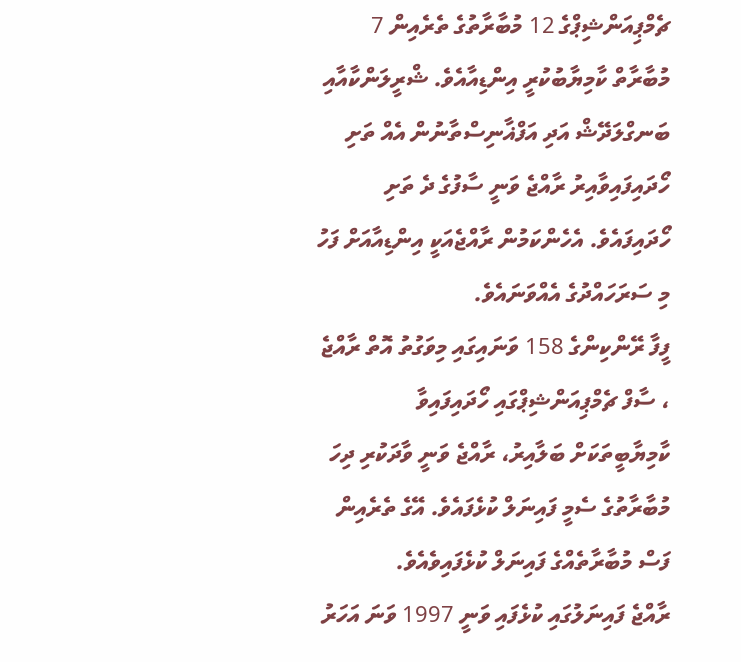ޗެމްޕިއަންޝިޕްގެ 12 މުބާރާތުގެ ތެރެއިން 7 މުބާރާތް ކާމިޔާބުކުރީ އިންޑިއާއެވެ. ޝްރީލަންކާއާއި ބަނގްލަދޭޝް އަދި އަފްޣާނިސްތާނުން އެއް ތަށި ހޯދައިފައިވާއިރު ރާއްޖެ ވަނީ ސާފުގެ ދެ ތަށި ހޯދައިފައެވެ. އެހެންކަމުން ރާއްޖެއަކީ އިންޑިއާއަށް ފަހު މި ސަރަހައްދުގެ އެއްވަނައެވެ.
ފީފާ ރޭންކިންގެ 158 ވަނައިގައި މިވަގުތު އޮތް ރާއްޖެ ، ސާފް ޗެމްޕިއަންޝިޕްގައި ހޯދައިފައިވާ ކާމިޔާބީތަކަށް ބަލާއިރު، ރާއްޖެ ވަނީ ވާދަކުރި ދިހަ މުބާރާތުގެ ސެމީ ފައިނަލް ކުޅެފައެވެ. އޭގެ ތެރެއިން ފަސް މުބާރާތެއްގެ ފައިނަލް ކުޅެފައިވެއެވެ.
ރާއްޖެ ފައިނަލުގައި ކުޅެފައި ވަނީ 1997 ވަނަ އަހަރު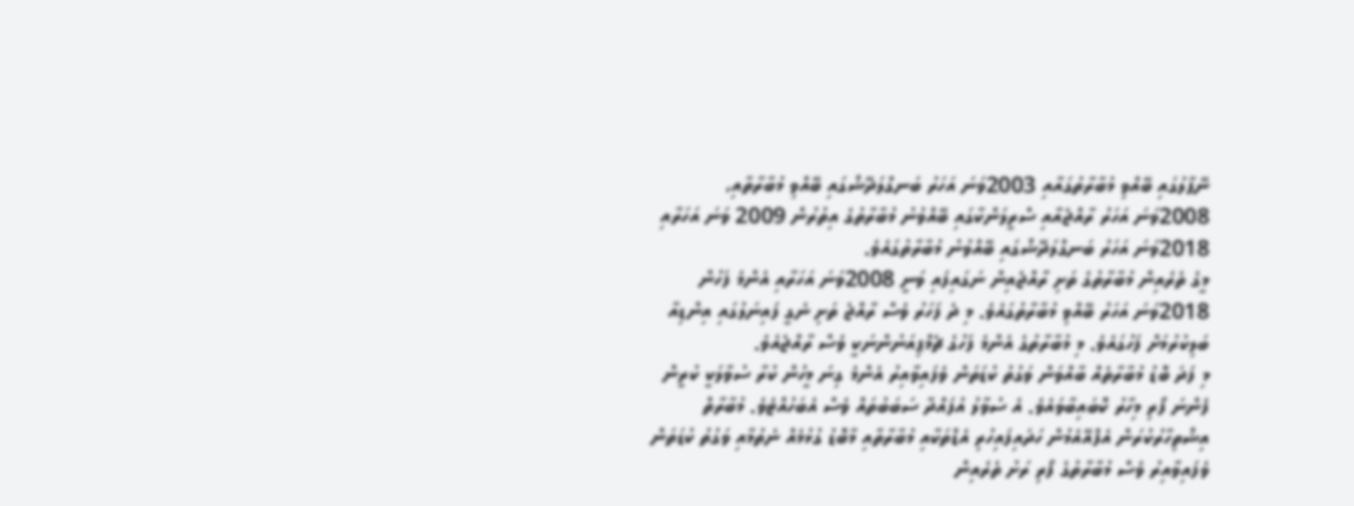ނޭޕާލުގައި ބޭއްވި މުބާރާތުގައާއި 2003ވަނަ އަހަރު ބަނގްލަދޭޝްގައި ބޭއްވި މުބާރާތާއި، 2008ވަނަ އަހަރު ރާއްޖެއާއި ސްރީލަންކާގައި ބޭއްވުނު މުބާރާތުގެ އިތުރުން 2009 ވަނަ އަހަރާއި 2018ވަނަ އަހަރު ބަނގްލަދޭޝްގައި ބޭއްވުނު މުބާރާތުގައެވެ.
މީގެ ތެރެއިން މުބާރާތުގެ ތަށި ރާއްޖެއިން ނަގައިފައި ވަނީ 2008ވަނަ އަހަރާއި އެންމެ ފަހުން 2018ވަނަ އަހަރު ބޭއްވި މުބާރާތުގައެވެ. މި ދެ ފަހަރު ވެސް ރާއްޖެ ތަށި ނެގީ ފައިނަލުގައި އިންޑިއާ ބަލިކުރުމަށް ފަހުގައެވެ. މި މުބާރާތުގެ އެންމެ ފަހުގެ ޗެމްޕިއަނުންނަކީ ވެސް ރާއްޖެއެވެ.
މި ފަދަ ބޮޑު މުބާރާތެއް ބާއްވަން ވަގުތު ކުޑަތަން ވެފައިވާއިރު އެންމެ ގިނަ މީހުން ކުރާ ސުވާލަކީ ކުރީން ފެންނަ ފޯރި މިހާރު ކޮބައިބާވައެވެ. އެ ސުވާލު އުފައްދާ ސަބަބުތައް ވެސް އެބަހުއްޓެވެ. މުބާރާތް އިޝްތިހާރުކުރަން އެފްއޭއެމުން ހަދައިފައިހުރި އެޑްތަކާއި މުބާރާތާއި މާބޮޑު ގުޅުމެއް ނެތުމާއި ވަގުތު ކުޑަތަން ވެފައިވާއިރު ވެސް މުބާރާތުގެ ފޯރި ރަށު ތެރެއިން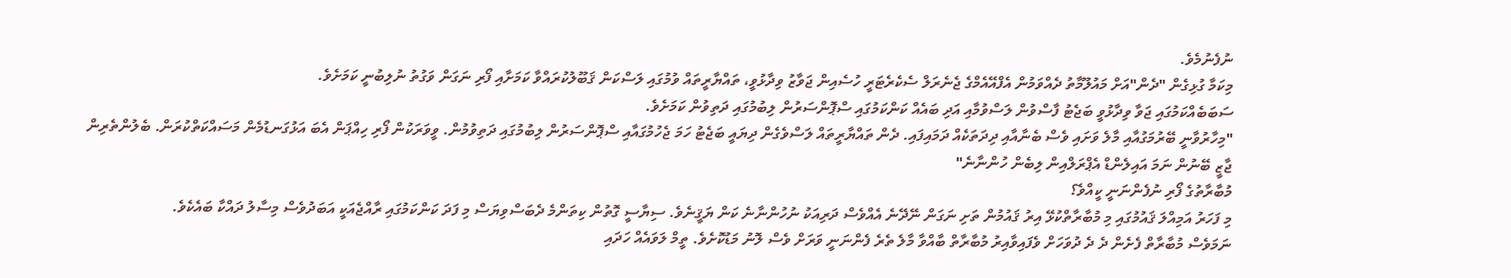ނުފެނުމެވެ.
މިކަމާ ގުޅިގެން "ދެން"އަށް މައުލޫމާތު ދެއްވަމުން އެފްއޭއެމްގެ ޖެނެރަލް ސެކެރެޓަރީ ހުސެއިން ޖަވާޒު ވިދާޅުވީ، ތައްޔާރީތައް ވުމުގައި ލަސްކަން ޤަބޫލުކުރައްވާ ކަމަށާއި ފޯރި ނަގަން ވަގުތު ނުލިބުނީ ކަމަށެވެ.
ސަބަބެއްކަމުގައި ޖަވާ ވިދާޅުވީ ބަޖެޓު ފާސްވުން ލަސްވުމާއި އަދި ބައެއް ކަންކަމުގައި ސްޕޮންސަރުން ލިބުމުގައި ދަތިވުން ކަމަށެވެ.
"މިހާރުވާނީ ބޭރުމަގުއާއި މާލެ ވަށައި ވެސް ބެނާއާއި ދިދަތަކެއް ދަމައިފައި. ދެން ތައްޔާރީތައް ލަސްވެގެން ދިޔައީ ބަޖެޓު ހަމަ ޖެހުމުގައާއި ސްޕޮންސަރުން ލިބުމުގައި ދަތިވުމުން. ވީވަރަކުން ފޯރި ހިއްޕަން އެބަ އަޅުގަނޑުމެން މަސައްކަތްކުރަން. ބެލުންތެރިން ޖާޒީ ބޭނުން ނަމަ އައިލެންޑް އެޕްރަލްއިން ލިބެން ހުންނާނެ"
މުބާރާތުގެ ފޯރި ނުފެންނަނީ ކީއްވެ؟
މި ފަހަރު އަމިއްލަ ޤައުމުގައި މި މުބާރާތްކުޅޭ އިރު ޤައުމުން ތަށި ނަގަން ނޭދޭނެ އެއްވެސް ދަރިއަކު ނުހުންނާނެ ކަން ޔަޤީނެވެ. ސިޔާސީ ގޮތުން ކިތަންމެ ދެބަސްވިޔަސް މި ފަދަ ކަންކަމުގައި ރާއްޖެއަކީ އަބަދުވެސް މިސާލު ދައްކާ ބައެކެވެ.
ނަމަވެސް މުބާރާތް ފެށެން ދެ ދެ ދުވަހަށް ވެފައިވާއިރު މުބާރާތް ބާއްވާ މާލެ ތެރެ ފެންނަނީ ވަރަށް ވެސް ލޮނު މަޑުކޮށެވެ. ތީމް ލަވައެއް ހަދައި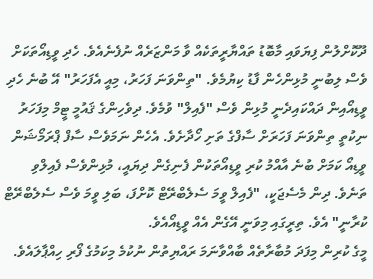ދޫކޮށްލުން ފިޔަވައި މާބޮޑު ތައްޔާރީތަކެއް ވާ މަންޒަރެއް ނުފެނެއެވެ. ހެދި ވީޑިއޯތަކަށް ވެސް ލިބުނީ މުޅިންހެން ފާޑު ކިޔުމެވެ. "ތިންވަނަ ފަހަރު، މިއީ އެފަހަރު" އޭ ބުނެ ހެދި ވީޑިއޯއިން ދައްކައިދެނީ މުޅިން ވެސް "ފެއިލް" ވުމެވެ. ދިވެހިންގެ ޤައުމީ ޓީމް މިފަހަރު ނިކުތީ ތިންވަނަ ފަހަރަށް ސާފްގެ ތަށި ހޯދާށެވެ. އެހެން ނަމަވެސް ސާފް ޕްރަމޯޝަން ވީޑިއޯ ކަމަށް ބުނެ އާއްމު ކުރި ވީޑިއޯތަކުން ފެނިގެން ދިޔައީ، މުޅިންވެސް ފެއިލްވި ތަނެވެ. ދިން މެސެޖަކީ، "ފެއިލް ވީމަ ސެލެބްރޭޓް ކޮށްފަ، ބަލި ވީމަ ވެސް ސެލެބްރޭޓް ކުރާނީ" އެވެ. ތިރީގައި މިވަނީ އޭގެން އެއް ވީޑިއޯއެވެ.
މީގެ ކުރިން މިފަދަ މުބާރާތެއް ބާއްވާނަމަ ރައްޔިތުން ނުކުމެ މިކަމުގެ ފޯރި ހިއްޕާލައެވެ.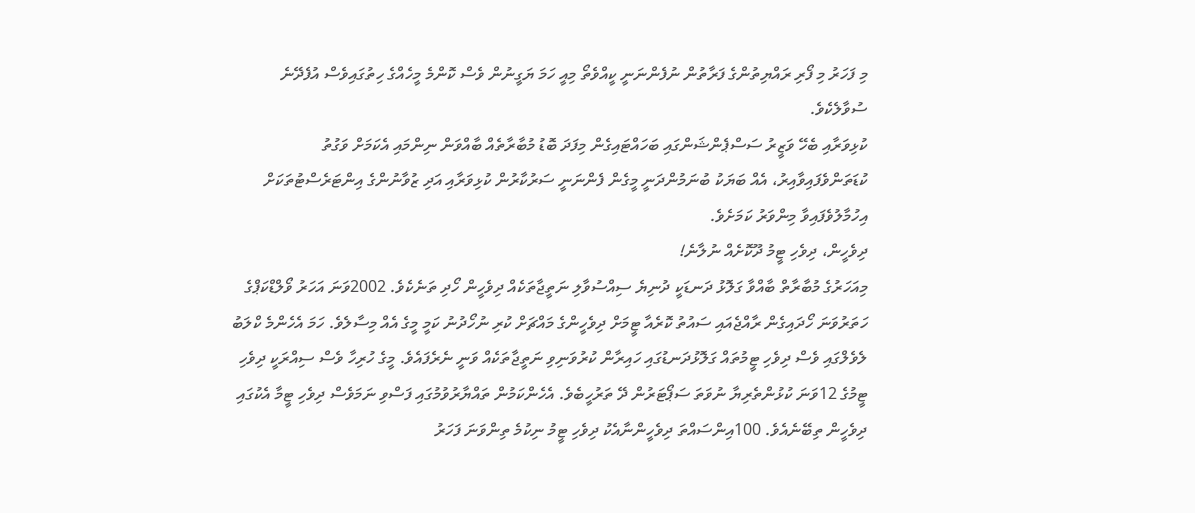މި ފަހަރު މި ފޯރި ރައްޔިތުންގެ ފަރާތުން ނުފެންނަނީ ކީއްވެތޯ މިއީ ހަމަ ޔަގީނުން ވެސް ކޮންމެ މީހެއްގެ ހިތުގައިވެސް އުފެދޭނެ ސުވާލެކެވެ.
ކުޅިވަރާއި ބެހޭ ވަޒީރު ސަސްޕެންޝަންގައި ބަހައްޓައިގެން މިފަދަ ބޮޑު މުބާރާތެއް ބާއްވަން ނިންމައި އެކަމަށް ވަގުތު ކުޑަތަންވެފައިވާއިރު، އެއް ބަޔަކު ބުނަމުންދަނީ މީގެން ފެންނަނީ ސަރުކާރުން ކުޅިވަރާއި އަދި ޒުވާނުންގެ އިންޓަރެސްޓުތަކަށް އިހުމާލުވެފައިވާ މިންވަރު ކަމަށެވެ.
ދިވެހީން، ދިވެހި ޓީމު ދޫކޮށެއް ނުލާނެ!
މިއަހަރުގެ މުބާރާތް ބާއްވާ ގަލޮޅު ދަނޑަކީ ދުނިޔެ ސިއްސުވާލި ނަތީޖާތަކެއް ދިވެހީން ހޯދި ތަނެކެވެ. 2002ވަނަ އަހަރު ވޯލްޑްކަޕްގެ ހަތަރުވަނަ ހޯދައިގެން ރާއްޖެއައި ސައުތު ކޮރެއާ ޓީމަށް ދިވެހީންގެ މައްޗަށް ކުރި ނުހޯދުނު ކަމީ މީގެ އެއް މިސާލެވެ. ހަމަ އެހެންމެ ކްލަބު ލެވެލްގައި ވެސް ދިވެހި ޓީމުތައް ގަލޮޅުދަނޑުގައި ހައިރާން ކުރުވަނިވި ނަތީޖާތަކެއް ވަނީ ނެރެފައެވެ. މީގެ ހުރިހާ ވެސް ސިއްރަކީ ދިވެހި ޓީމުގެ 12ވަނަ ކުޅުންތެރިޔާ ނުވަތަ ސަޕޯޓަރުން ދޭ ތަރުހީބެވެ. އެހެންކަމުން ތައްޔާރުވުމުގައި ފަސްވި ނަމަވެސް ދިވެހި ޓީމާ އެކުގައި ދިވެހީން ތިބޭނެއެވެ. 100އިންސައްތަ ދިވެހީންނާއެކު ދިވެހި ޓީމު ނިކުމެ ތިންވަނަ ފަހަރު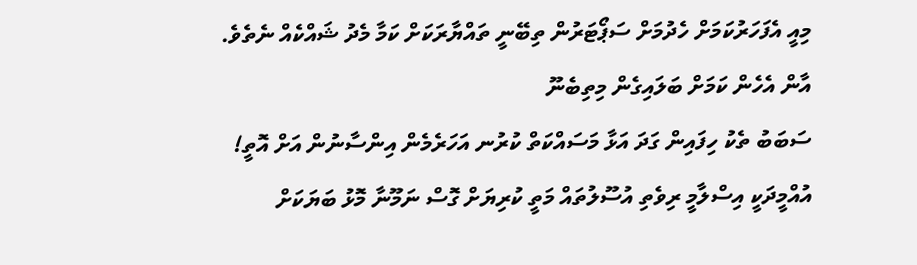މިއީ އެފަހަރުކަމަށް ހެދުމަށް ސަޕޯޓަރުން ތިބޭނީ ތައްޔާރަކަށް ކަމާ މެދު ޝައްކެއް ނެތެވެ.
އާން އެހެން ކަމަށް ބަލައިގެން މިތިބެނޫ
ސަބަބު ތެކު ހިފައިން ގަދަ އަޅާ މަސައްކަތް ކުރުނ އަހަރެމެން އިންސާނުން އަށް އޮތީ! އުއްމީދަކީ އިސްލާމީ ރިވެތި އުސޫލުތައް މަތީ ކުރިޔަށް ގޮސް ނަމޫނާ މޮޅު ބަޔަކަށް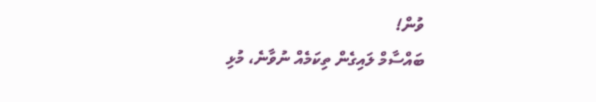ވުން!
ބައްސާމް ލައިގެން ތިކަމެއް ނުވާނެ، މުޅި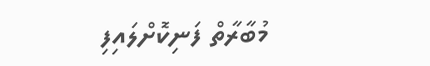މުބާރާތް ފަނިކޮށްލައިފި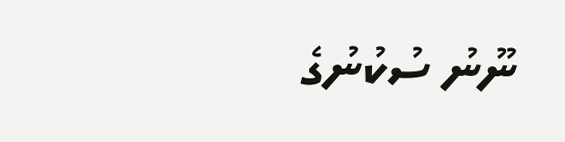ނޫނު ސުކުނުގެ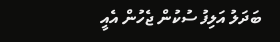ބަދަލު އަލިފު ސުކުން ޖެހުން އެއީ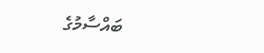ބައްސާމުގެ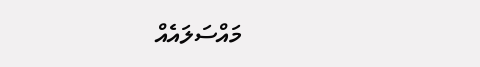މައްސަލައެއް